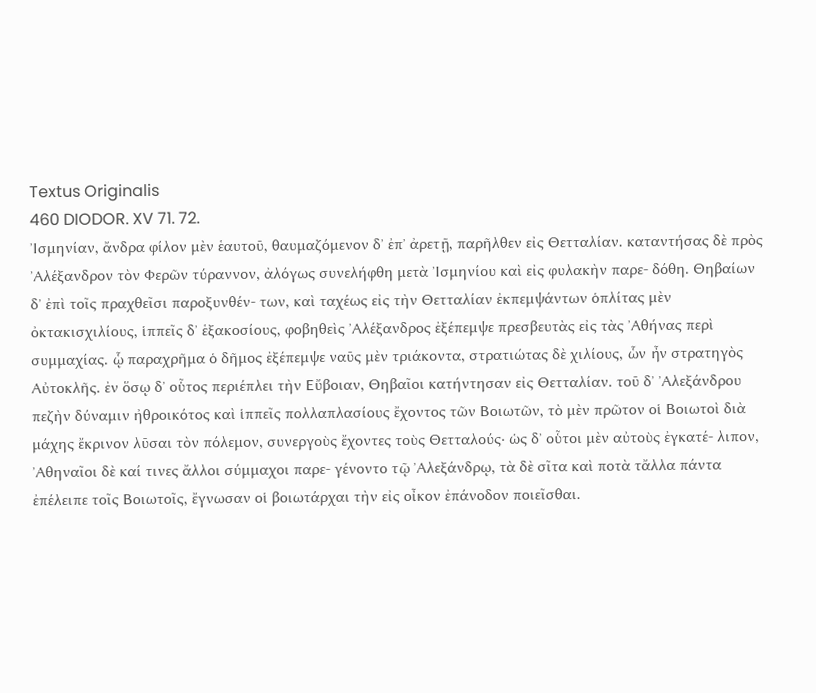Textus Originalis
460 DIODOR. XV 71. 72.
᾿Ισμηνίαν, ἄνδρα φίλον μὲν ἑαυτοῦ, θαυμαζόμενον δ᾽ ἐπ᾿ ἀρετῇ, παρῆλθεν εἰς Θετταλίαν. καταντήσας δὲ πρὸς ᾿Αλέξανδρον τὸν Φερῶν τύραννον, ἀλόγως συνελήφθη μετὰ ᾿Ισμηνίου καὶ εἰς φυλακὴν παρε- δόθη. Θηβαίων δ᾽ ἐπὶ τοῖς πραχθεῖσι παροξυνθέν- των, καὶ ταχέως εἰς τὴν Θετταλίαν ἐκπεμψάντων ὁπλίτας μὲν ὀκτακισχιλίους, ἱππεῖς δ᾽ ἑξακοσίους, φοβηθεὶς ᾿Αλέξανδρος ἐξέπεμψε πρεσβευτὰς εἰς τὰς ᾿Αθήνας περὶ συμμαχίας. ᾧ παραχρῆμα ὁ δῆμος ἐξέπεμψε ναῦς μὲν τριάκοντα, στρατιώτας δὲ χιλίους, ὧν ἦν στρατηγὸς Αὐτοκλῆς. ἐν ὅσῳ δ᾽ οὗτος περιέπλει τὴν Εὔβοιαν, Θηβαῖοι κατήντησαν εἰς Θετταλίαν. τοῦ δ᾽ ᾿Αλεξάνδρου πεζὴν δύναμιν ἠθροικότος καὶ ἱππεῖς πολλαπλασίους ἔχοντος τῶν Βοιωτῶν, τὸ μὲν πρῶτον οἱ Βοιωτοὶ διὰ μάχης ἔκρινον λῦσαι τὸν πόλεμον, συνεργοὺς ἔχοντες τοὺς Θετταλούς· ὡς δ᾽ οὗτοι μὲν αὐτοὺς ἐγκατέ- λιπον, ᾿Αθηναῖοι δὲ καί τινες ἄλλοι σύμμαχοι παρε- γένοντο τῷ ᾿Αλεξάνδρῳ, τὰ δὲ σῖτα καὶ ποτὰ τἄλλα πάντα ἐπέλειπε τοῖς Βοιωτοῖς, ἔγνωσαν οἱ βοιωτάρχαι τὴν εἰς οἶκον ἐπάνοδον ποιεῖσθαι.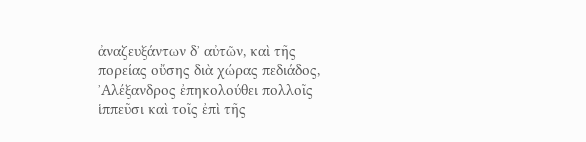ἀναζευξάντων δ᾽ αὐτῶν, καὶ τῆς πορείας οὔσης διὰ χώρας πεδιάδος, ᾿Αλέξανδρος ἐπηκολούθει πολλοῖς ἱππεῦσι καὶ τοῖς ἐπὶ τῆς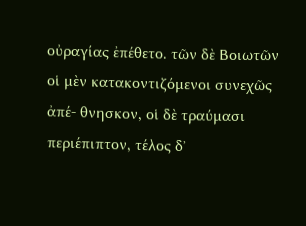οὐραγίας ἐπέθετο. τῶν δὲ Βοιωτῶν οἱ μὲν κατακοντιζόμενοι συνεχῶς ἀπέ- θνησκον, οἱ δὲ τραύμασι περιέπιπτον, τέλος δ᾽